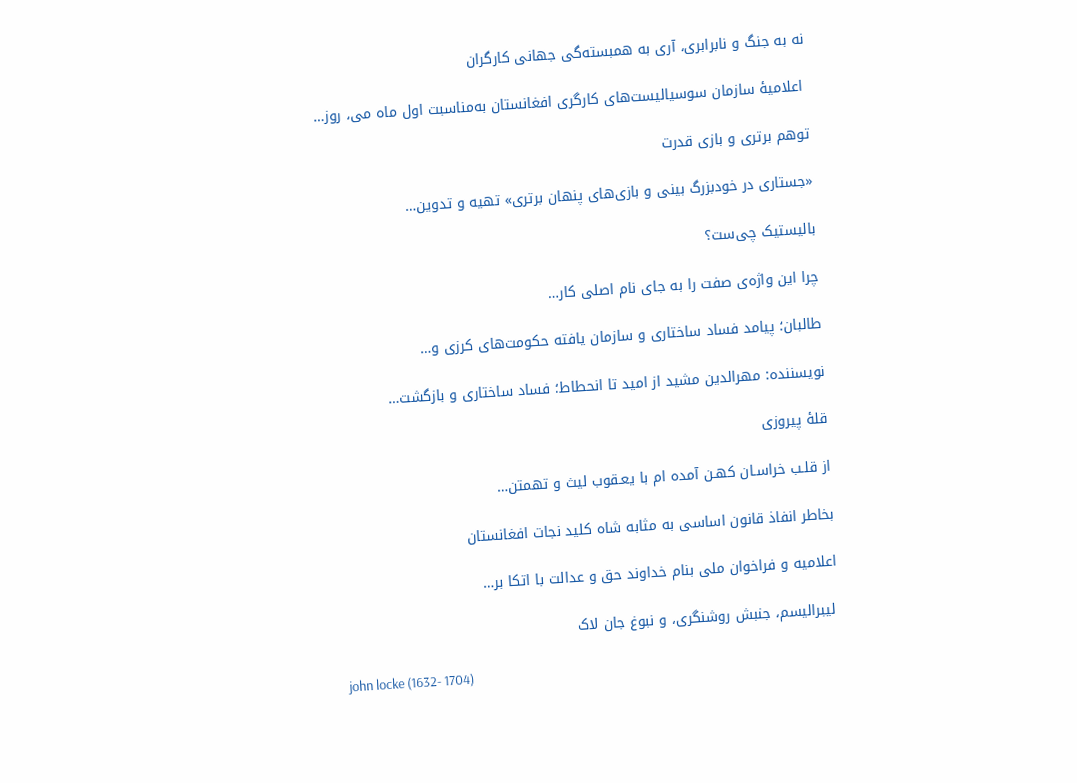نه به جنگ و نابرابری، آری به همبسته‌گی جهانی کارگران

 اعلامیۀ سازمان سوسیالیست‌های کارگری افغانستان به‌مناسبت اول ماه می، روز…

توهم برتری و بازی قدرت

«جستاری در خودبزرگ‌ بینی و بازی‌های پنهان برتری» تهیه و تدوین…

بالیستیک چی‌ست؟

چرا این واژه‌ی صفت را به جای نام اصلی کار…

طالبان؛ پیامد فساد ساختاری و سازمان یافته حکومت‌های کرزی و…

نویسننده: مهرالدین مشید از امید تا انحطاط؛ فساد ساختاری و بازگشت…

قلۀ پیروزی

از قلـب خراسـان کهـن آمده ام با یعـقوب لیث و تهمتن…

بخاطر انفاذ قانون اساسی به مثابه شاه کلید نجات افغانستان

اعلامیه و فراخوان ملی بنام خداوند حق و عدالت با اتکا بر…

 لیبرالیسم، جنبش روشنگری، و نبوغ جان لاک

john locke (1632- 1704)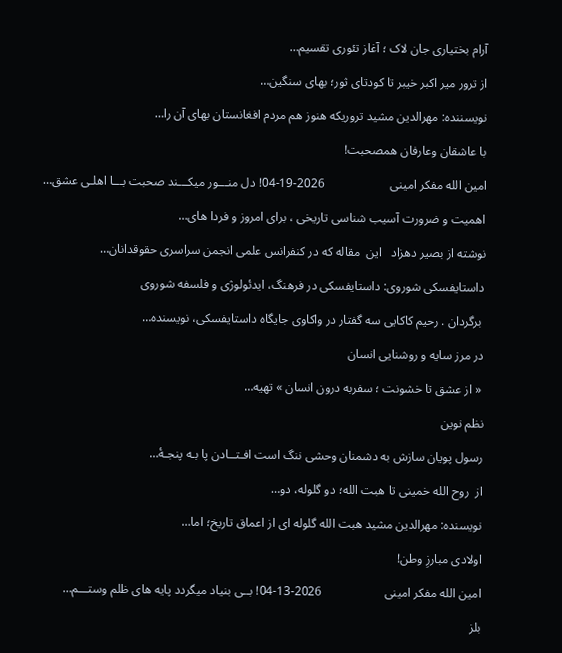آرام بختیاری جان لاک ؛ آغاز تئوری تقسیم…

از ترور میر اکبر خیبر تا کودتای ثور؛ بهای سنگین…

نویسننده: مهرالدین مشید تروریکه هنوز هم مردم افغانستان بهای آن را…

با عاشقان وعارفان همصحبت!

امین الله مفکر امینی                     2026-19-04! دل منـــور میکـــند صحبت بـــا اهلـی عشق…

اهمیت و ضرورت آسیب شناسی تاریخی ، برای امروز و فردا های…

نوشته از بصیر دهزاد   این  مقاله که در کنفرانس علمی انجمن سراسری حقوقدانان…

داستایفسکی شوروی: داستایفسکی در فرهنگ، ایدئولوژی و فلسفه شوروی

 برگردان . رحیم کاکایی سه گفتار در واکاوی جایگاه داستایفسکی، نویسنده…

در مرز سایه و روشنایی انسان

 « از عشق تا خشونت ؛ سفربه درون انسان » تهیه…

نظم نوین

رسول پویان سازش به دشمنان وحشی ننگ است افـتــادن پا بـه پنجـۀ…

از  روح الله خمینی تا هبت الله؛ دو گلوله، دو…

نویسنده: مهرالدین مشید هبت الله گلوله ای از اعماق تاریخ؛ اما…

اولادی مبارزِ وطن!

امین الله مفکر امینی                    2026-13-04! بــی بنیاد میگردد پایه های ظلم وستـــم…

بلز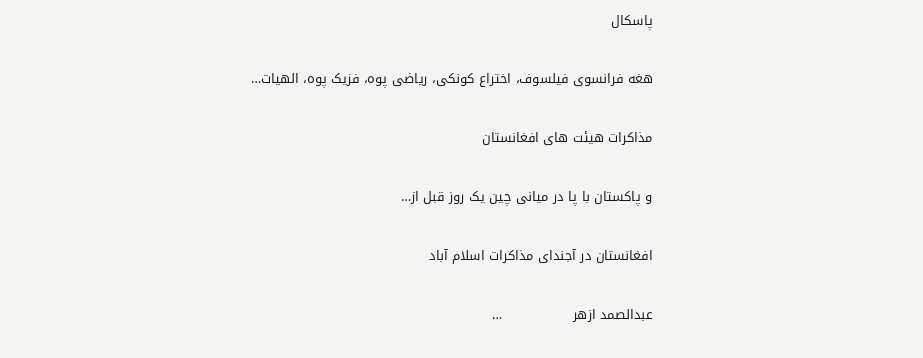پاسکال

هغه فرانسوی فیلسوف، اختراع کونکی، ریاضی پوه، فزیک پوه، الهیات…

مذاکرات هیئت های افغانستان

و پاکستان با پا در میانی چین یک روز قبل از…

افغانستان در آجندای مذاکرات اسلام آباد

عبدالصمد ازهر                …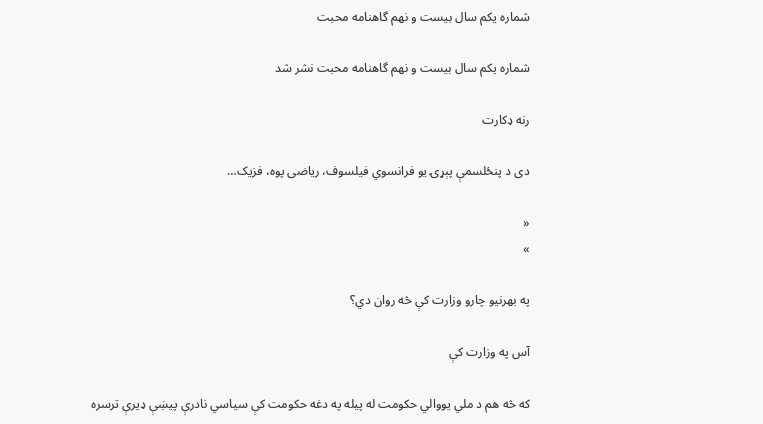شماره یکم سال بیست و نهم گاهنامه محبت

شماره یکم سال بیست و نهم گاهنامه محبت نشر شد

رنه ډکارت

دی د پنځلسمې پېړۍ یو فرانسوي فیلسوف، ریاضی پوه، فزیک…

«
»

په بهرنيو چارو وزارت کې څه روان دي؟

آس په وزارت کې

که څه هم د ملي يووالي حکومت له پيله په دغه حکومت کې سياسي نادرې پيښې ډيرې ترسره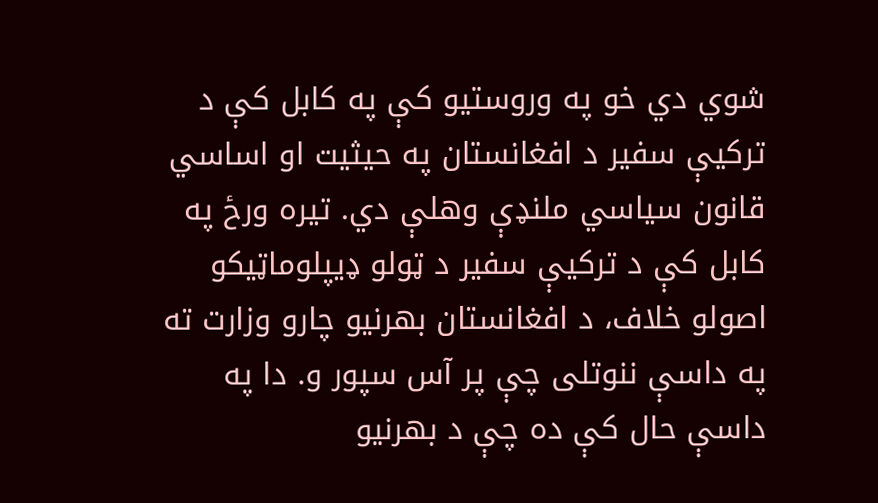شوي دي خو په وروستيو کې په کابل کې د ترکيې سفير د افغانستان په حيثيت او اساسي قانون سياسي ملنډې وهلې دي. تيره ورځ په کابل کې د ترکيې سفير د ټولو ډيپلوماټيکو اصولو خلاف، د افغانستان بهرنيو چارو وزارت ته په داسې ننوتلی چې پر آس سپور و. دا په داسې حال کې ده چې د بهرنيو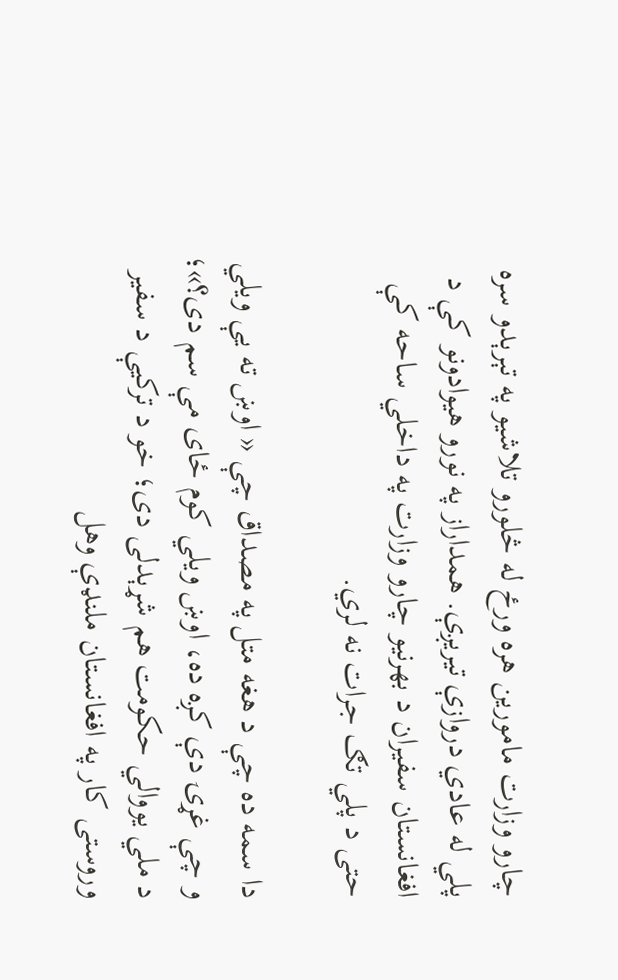چارو وزارت مامورين هره ورځ له څلورو تلاشيو په تېرېدو سره پلي له عادي دروازې تيريږې. همداراز په نورو هيوادونو کې د افغانستان سفيران د بهرنيو چارو وزارت په داخلي ساحه کې حتی د پلي تګ جرات نه لري.

دا سمه ده چې د هغه متل په مصداق چې « اوښ ته يې ويلي و چې غړۍ دې کږه ده، اوښ ويلي کوم ځای مې سم دی؟»؛ د ملي يووالي حکومت هم شړېدلی دی؛ خو د ترکيې د سفير وروستی کار په افغانستان ملنډې وهل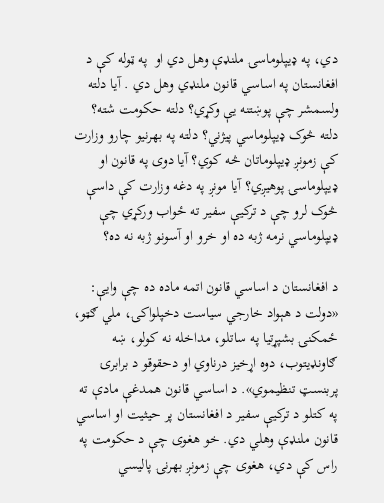دي، په ډيپلوماسۍ ملنډې وهل دي او  په ټوله کې د افغانستان په اساسي قانون ملنډي وهل دي . آيا دلته ولسمشر چې پوښتنه يې وکړي؟ دلته حکومت شته؟ دلته څوک ډيپلوماسي پيژني؟ دلته په بهرنيو چارو وزارت کې زمونږ ډيپلوماتان څه کوي؟ آيا دوی په قانون او ډيپلوماسۍ پوهيږي؟ آيا مونږ په دغه وزارت کې داسې څوک لرو چې د ترکيې سفير ته ځواب ورکړي چې ډيپلوماسي نرمه ژبه ده او خرو او آسونو ژبه نه ده؟

د افغانستان د اساسي قانون اتمه ماده ده چې وايې: «دولت د هېواد خارجي سياست دخپلواكۍ، ملي ګټو، ځمكنۍ بشپړتيا په ساتلو، مداخله نه كولو، ښه ګاونډيتوب، دوه اړخيز درناوي او دحقوقو د برابرۍ پربنسټ تنظيموي». د اساسي قانون همدغې مادې ته په کتلو د ترکيې سفير د افغانستان پر حيثيت او اساسي قانون ملنډې وهلي دي. خو هغوی چې د حکومت په راس کې دي، هغوی چې زمونږ بهرنۍ پاليسي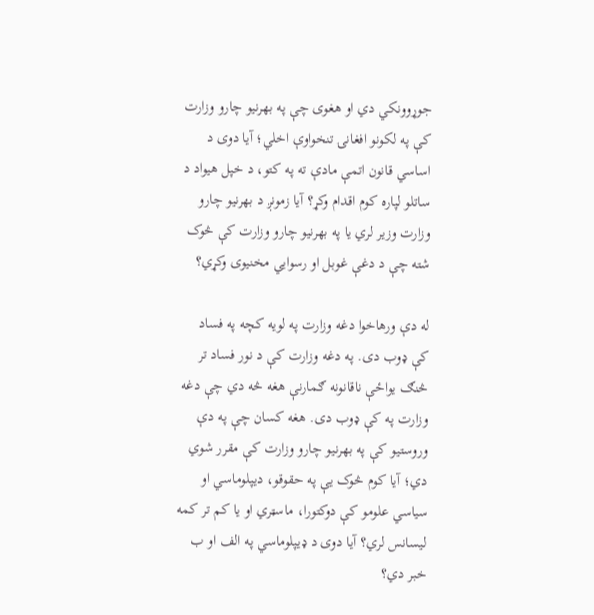جوړوونکي دي او هغوی چې په بهرنيو چارو وزارت کې په لکونو افغانۍ تنخواوې اخلي؛ آيا دوی د اساسي قانون اتمې مادې ته په کتو، د خپل هيواد د ساتلو لپاره کوم اقدام وکړ؟ آیا زمونږ د بهرنیو چارو وزارت وزیر لري یا په بهرنیو چارو وزارت کې څوک شته چې د دغې غوبل او رسوایي مخنیوی وکړي؟

له دې ورهاخوا دغه وزارت په لويه کچه په فساد کې ډوب دی. په دغه وزارت کې د نور فساد تر څنګ يواځې ناقانونه ګمارنې هغه څه دي چې دغه وزارت په کې ډوب دی. هغه کسان چې په دې وروستيو کې په بهرنيو چارو وزارت کې مقرر شوي دي؛ آيا کوم څوک يې په حقوقو، ديپلوماسي او سياسي علومو کې دوکتورا، ماسټري او يا کم تر کمه ليسانس لري؟ آيا دوی د ډيپلوماسي په الف او ب خبر دي؟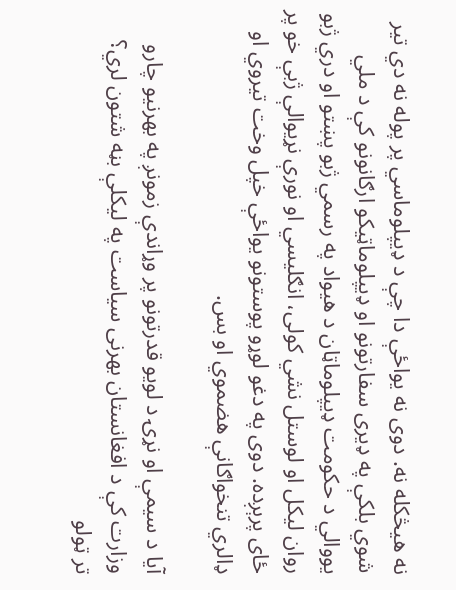نه هيڅکله نه. دوی نه يواځې دا چې د ډيپلوماسي پر پوله نه دي تير شوي بلکې په ډيری سفارتونو او ډيپلوماټيکو ارګانونو کې د ملي يووالي د حکومت ډيپلوماټان د هيواد په رسمي ژبو پښتو او دري ژبو روان ليکل او لوستل نشي کولی، انګليسي او نورې نړيوالې ژبې خو پر ځای پرېږده. دوی په دغو لوړو پوستونو يواځې خپل وخت تيروي او ډالري تنخواګانې هضموي او بس.

آيا د سيمې او نړۍ د لويو قدرتونو پر وړاندې زمونږ په بهرنيو چارو وزارت کې د افغانستان بهرنی سیاست په ليکلې بڼه شتون لري؟
تر ټولو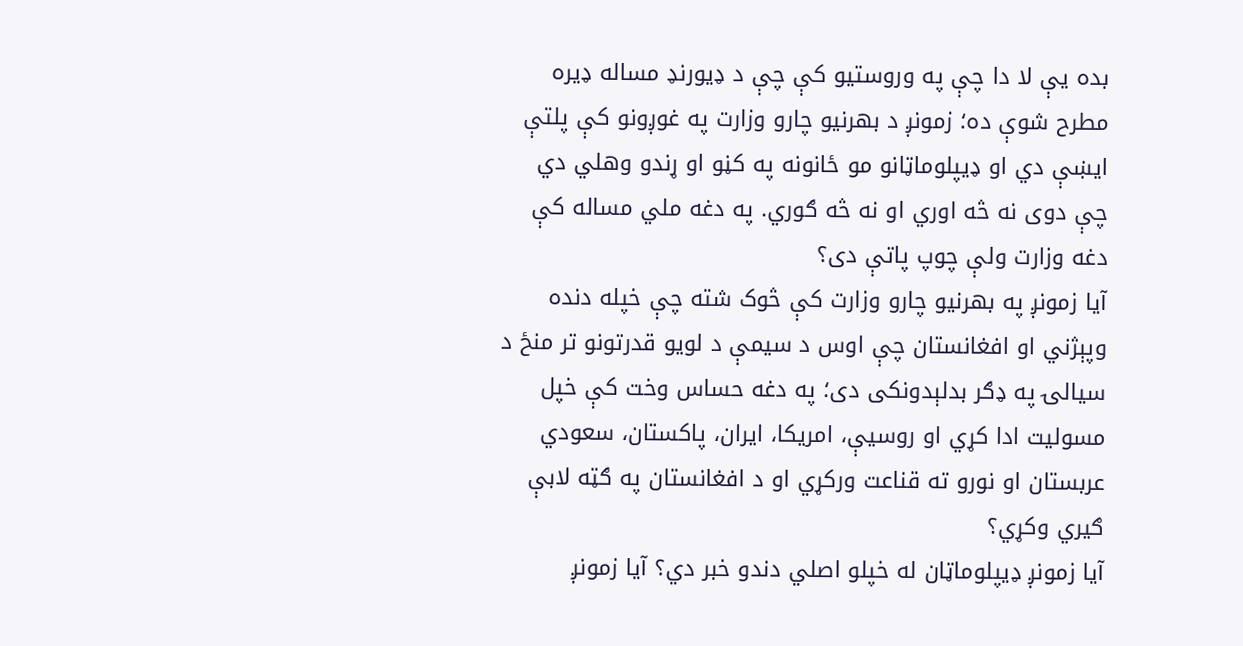بده يې لا دا چې په وروستيو کې چې د ډيورنډ مساله ډيره مطرح شوې ده؛ زمونږ د بهرنيو چارو وزارت په غوږونو کې پلتې ايښې دي او ډيپلوماټانو مو ځانونه په کڼو او ړندو وهلي دي چې دوی نه څه اوري او نه څه ګوري. په دغه ملي مساله کې دغه وزارت ولې چوپ پاتې دی؟
آيا زمونږ په بهرنيو چارو وزارت کې څوک شته چې خپله دنده وپېژني او افغانستان چې اوس د سيمې د لويو قدرتونو تر منځ د سيالۍ په ډګر بدلېدونکی دی؛ په دغه حساس وخت کې خپل مسوليت ادا کړي او روسيې، امريکا، ايران، پاکستان، سعودي عربستان او نورو ته قناعت ورکړي او د افغانستان په ګټه لابې ګيري وکړي؟
آيا زمونږ ډيپلوماټان له خپلو اصلي دندو خبر دي؟ آيا زمونږ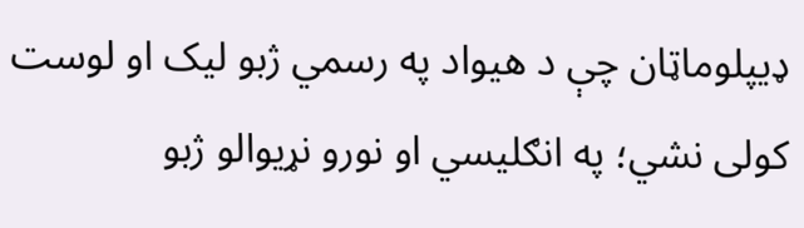ډيپلوماټان چې د هيواد په رسمي ژبو ليک او لوست کولی نشي؛ په انګليسي او نورو نړيوالو ژبو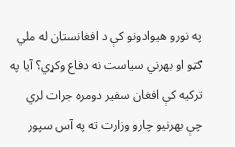په نورو هيوادونو کې د افغانستان له ملي ګټو او بهرني سياست نه دفاع وکړي؟ آيا په ترکيه کې افغان سفير دومره جرات لري چې بهرنيو چارو وزارت ته په آس سپور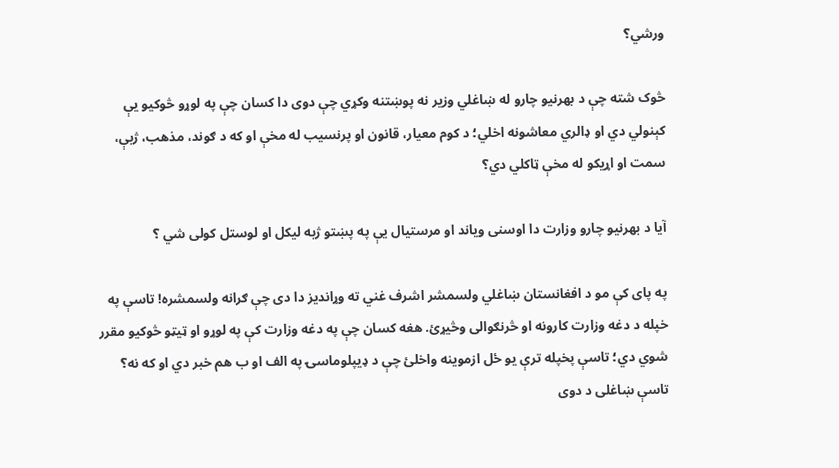ورشي؟

څوک شته چې د بهرنيو چارو له ښاغلي وزير نه پوښتنه وکړي چې دوی دا کسان چې په لوړو څوکيو يې کېنولي دي او ډالري معاشونه اخلي؛ د کوم معيار، قانون او پرنسيب له مخې او که د ګوند، مذهب، ژبې، سمت او اړيکو له مخې ټاکلي دي؟

آیا د بهرنیو چارو وزارت دا اوسنی ویاند او مرستیال یې په پښتو ژبه لیکل او لوستل کولی شي ؟

په پای کې مو د افغانستان ښاغلي ولسمشر اشرف غني ته وړانديز دا دی چې ګرانه ولسمشره! تاسې په خپله د دغه وزارت کارونه او څرنګوالی وڅيړئ. هغه کسان چې په دغه وزارت کې په لوړو او ټيټو څوکيو مقرر شوي دي؛ تاسې پخپله ترې يو ځل ازموينه واخلئ چې د ډيپلوماسۍ په الف او ب هم خبر دي او که نه؟ تاسې ښاغلی د دوی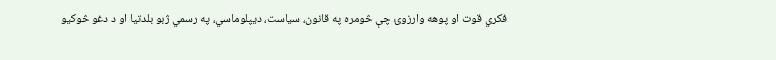فکري قوت او پوهه وارزوئ چې څومره په قانون، سياست، ديپلوماسي، په رسمي ژبو بلدتيا او د دغو څوکيو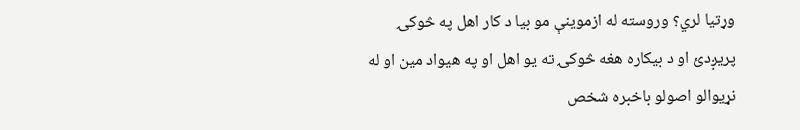وړتيا لري؟ وروسته له ازموينې مو بيا د کار اهل په څوکۍ پريږدئ او د بيکاره هغه څوکۍ ته يو اهل او په هيواد مين او له نړيوالو اصولو باخبره شخص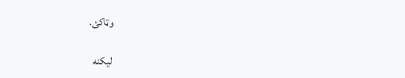وټاکئ.

لیکنه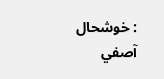: خوشحال آصفي